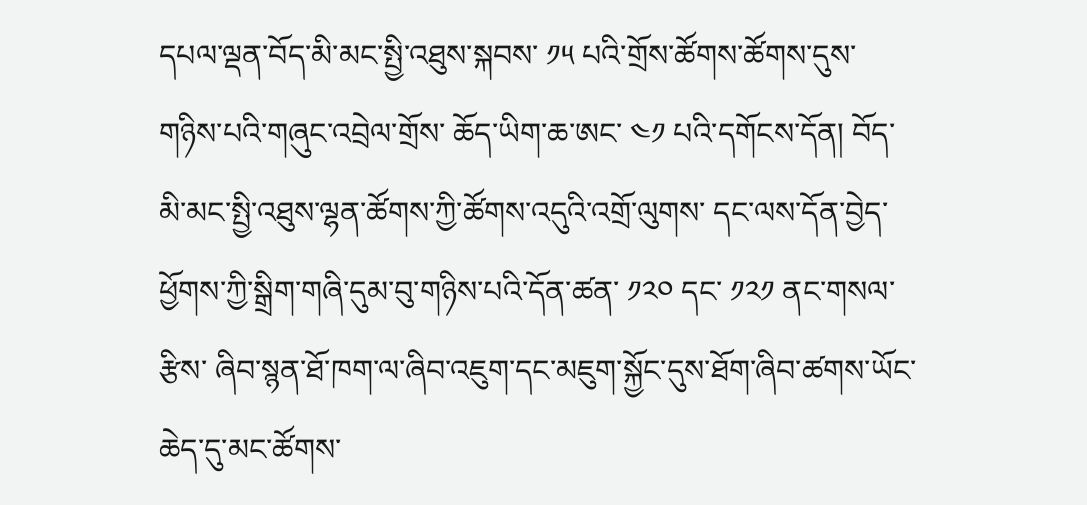དཔལ་ལྡན་བོད་མི་མང་སྤྱི་འཐུས་སྐབས་ ༡༥ པའི་གྲོས་ཚོགས་ཚོགས་དུས་གཉིས་པའི་གཞུང་འབྲེལ་གྲོས་ ཆོད་ཡིག་ཆ་ཨང་ ༤༡ པའི་དགོངས་དོན། བོད་མི་མང་སྤྱི་འཐུས་ལྷན་ཚོགས་ཀྱི་ཚོགས་འདུའི་འགྲོ་ལུགས་ དང་ལས་དོན་བྱེད་ཕྱོགས་ཀྱི་སྒྲིག་གཞི་དུམ་བུ་གཉིས་པའི་དོན་ཚན་ ༡༢༠ དང་ ༡༢༡ ནང་གསལ་རྩིས་ ཞིབ་སྙན་ཐོ་ཁག་ལ་ཞིབ་འཇུག་དང་མཇུག་སྐྱོང་དུས་ཐོག་ཞིབ་ཚགས་ཡོང་ཆེད་དུ་མང་ཚོགས་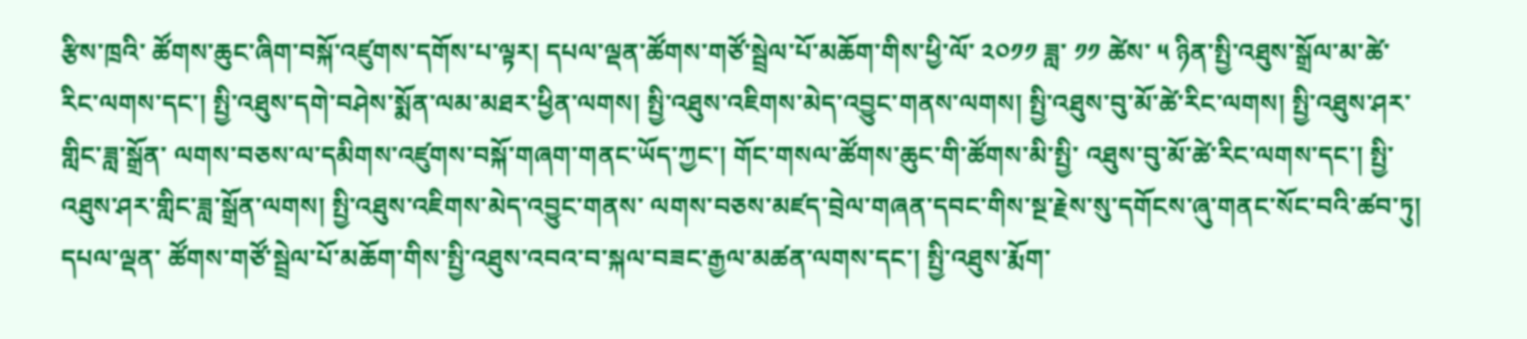རྩིས་ཁྲའི་ ཚོགས་ཆུང་ཞིག་བསྐོ་འཛུགས་དགོས་པ་ལྟར། དཔལ་ལྡན་ཚོགས་གཙོ་སྦྲེལ་པོ་མཆོག་གིས་ཕྱི་ལོ་ ༢༠༡༡ ཟླ་ ༡༡ ཚེས་ ༥ ཉིན་སྤྱི་འཐུས་སྒྲོལ་མ་ཚེ་རིང་ལགས་དང་། སྤྱི་འཐུས་དགེ་བཤེས་སྨོན་ལམ་མཐར་ཕྱིན་ལགས། སྤྱི་འཐུས་འཇིགས་མེད་འབྱུང་གནས་ལགས། སྤྱི་འཐུས་བུ་མོ་ཚེ་རིང་ལགས། སྤྱི་འཐུས་ཤར་གླིང་ཟླ་སྒྲོན་ ལགས་བཅས་ལ་དམིགས་འཛུགས་བསྐོ་གཞག་གནང་ཡོད་ཀྱང་། གོང་གསལ་ཚོགས་ཆུང་གི་ཚོགས་མི་སྤྱི་ འཐུས་བུ་མོ་ཚེ་རིང་ལགས་དང་། སྤྱི་འཐུས་ཤར་གླིང་ཟླ་སྒྲོན་ལགས། སྤྱི་འཐུས་འཇིགས་མེད་འབྱུང་གནས་ ལགས་བཅས་མཛད་བྲེལ་གཞན་དབང་གིས་སྔ་རྗེས་སུ་དགོངས་ཞུ་གནང་སོང་བའི་ཚབ་ཏུ། དཔལ་ལྡན་ ཚོགས་གཙོ་སྦྲེལ་པོ་མཆོག་གིས་སྤྱི་འཐུས་འབའ་བ་སྐལ་བཟང་རྒྱལ་མཚན་ལགས་དང་། སྤྱི་འཐུས་རྨོག་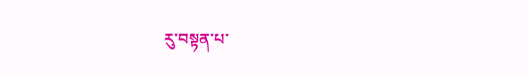རུ་བསྟན་པ་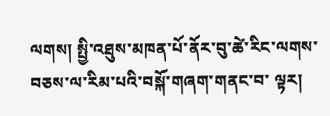ལགས། སྤྱི་འཐུས་མཁན་པོ་ནོར་བུ་ཚེ་རིང་ལགས་བཅས་ལ་རིམ་པའི་བསྐོ་གཞག་གནང་བ་ ལྟར།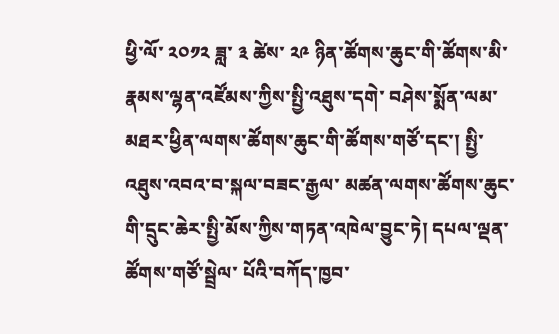ཕྱི་ལོ་ ༢༠༡༢ ཟླ་ ༣ ཚེས་ ༢༩ ཉིན་ཚོགས་ཆུང་གི་ཚོགས་མི་རྣམས་ལྷན་འཛོམས་ཀྱིས་སྤྱི་འཐུས་དགེ་ བཤེས་སྨོན་ལམ་མཐར་ཕྱིན་ལགས་ཚོགས་ཆུང་གི་ཚོགས་གཙོ་དང་། སྤྱི་འཐུས་འབའ་བ་སྐལ་བཟང་རྒྱལ་ མཚན་ལགས་ཚོགས་ཆུང་གི་དྲུང་ཆེར་སྤྱི་མོས་ཀྱིས་གཏན་འཁེལ་བྱུང་ཏེ། དཔལ་ལྡན་ཚོགས་གཙོ་སྦྲེལ་ པོའི་བཀོད་ཁྱབ་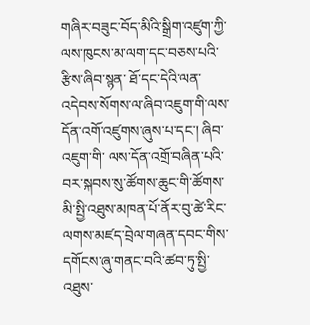གཞིར་བཟུང་བོད་མིའི་སྒྲིག་འཛུག་ཀྱི་ལས་ཁུངས་མ་ལག་དང་བཅས་པའི་རྩིས་ཞིབ་སྙན་ ཐོ་དང་དེའི་ལན་འདེབས་སོགས་ལ་ཞིབ་འཇུག་གི་ལས་དོན་འགོ་འཛུགས་ཞུས་པ་དང་། ཞིབ་འཇུག་གི་ ལས་དོན་འགྲོ་བཞིན་པའི་བར་སྐབས་སུ་ཚོགས་ཆུང་གི་ཚོགས་མི་སྤྱི་འཐུས་མཁན་པོ་ནོར་བུ་ཚེ་རིང་ ལགས་མཛད་བྲེལ་གཞན་དབང་གིས་དགོངས་ཞུ་གནང་བའི་ཚབ་ཏུ་སྤྱི་འཐུས་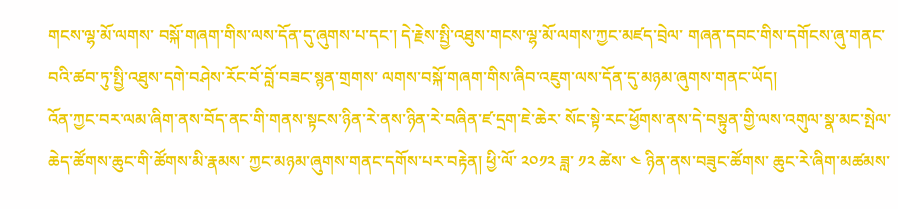གངས་ལྷ་མོ་ལགས་ བསྐོ་གཞག་གིས་ལས་དོན་དུ་ཞུགས་པ་དང་། དེ་རྗེས་སྤྱི་འཐུས་གངས་ལྷ་མོ་ལགས་ཀྱང་མཛད་བྲེལ་ གཞན་དབང་གིས་དགོངས་ཞུ་གནང་བའི་ཚབ་ཏུ་སྤྱི་འཐུས་དགེ་བཤེས་རོང་བོ་བློ་བཟང་སྙན་གྲགས་ ལགས་བསྐོ་གཞག་གིས་ཞིབ་འཇུག་ལས་དོན་དུ་མཉམ་ཞུགས་གནང་ཡོད།
འོན་ཀྱང་བར་ལམ་ཞིག་ནས་བོད་ནང་གི་གནས་སྟངས་ཉིན་རེ་ནས་ཉིན་རེ་བཞིན་ཛ་དྲག་ཇེ་ཆེར་ སོང་སྟེ་རང་ཕྱོགས་ནས་དེ་བསྟུན་གྱི་ལས་འགུལ་སྣ་མང་སྤེལ་ཆེད་ཚོགས་ཆུང་གི་ཚོགས་མི་རྣམས་ ཀྱང་མཉམ་ཞུགས་གནང་དགོས་པར་བརྟེན། ཕྱི་ལོ་ ༢༠༡༢ ཟླ་ ༡༢ ཚེས་ ༤ ཉིན་ནས་བཟུང་ཚོགས་ ཆུང་རེ་ཞིག་མཚམས་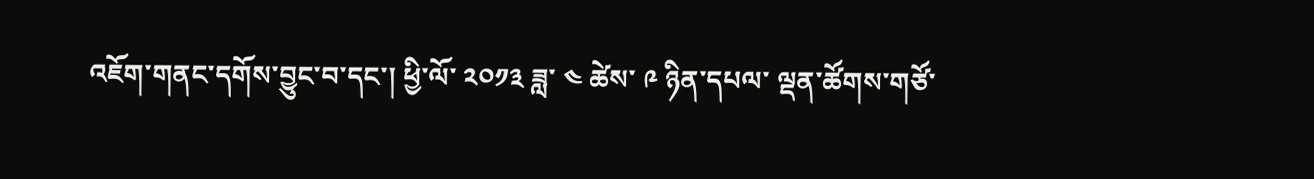འཇོག་གནང་དགོས་བྱུང་བ་དང་། ཕྱི་ལོ་ ༢༠༡༣ ཟླ་ ༤ ཚེས་ ༩ ཉིན་དཔལ་ ལྡན་ཚོགས་གཙོ་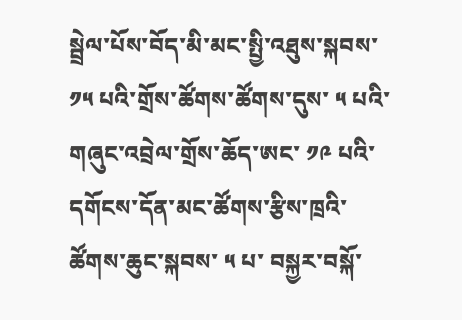སྦྲེལ་པོས་བོད་མི་མང་སྤྱི་འཐུས་སྐབས་ ༡༥ པའི་གྲོས་ཚོགས་ཚོགས་དུས་ ༥ པའི་ གཞུང་འབྲེལ་གྲོས་ཆོད་ཨང་ ༡༩ པའི་དགོངས་དོན་མང་ཚོགས་རྩིས་ཁྲའི་ཚོགས་ཆུང་སྐབས་ ༥ པ་ བསྐྱར་བསྐོ་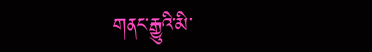གནང་རྒྱུའི་མི་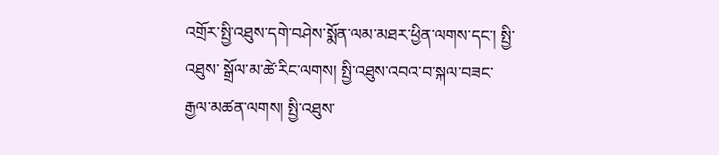འགྲོར་སྤྱི་འཐུས་དགེ་བཤེས་སྨོན་ལམ་མཐར་ཕྱིན་ལགས་དང་། སྤྱི་འཐུས་ སྒྲོལ་མ་ཚེ་རིང་ལགས། སྤྱི་འཐུས་འབའ་བ་སྐལ་བཟང་རྒྱལ་མཚན་ལགས། སྤྱི་འཐུས་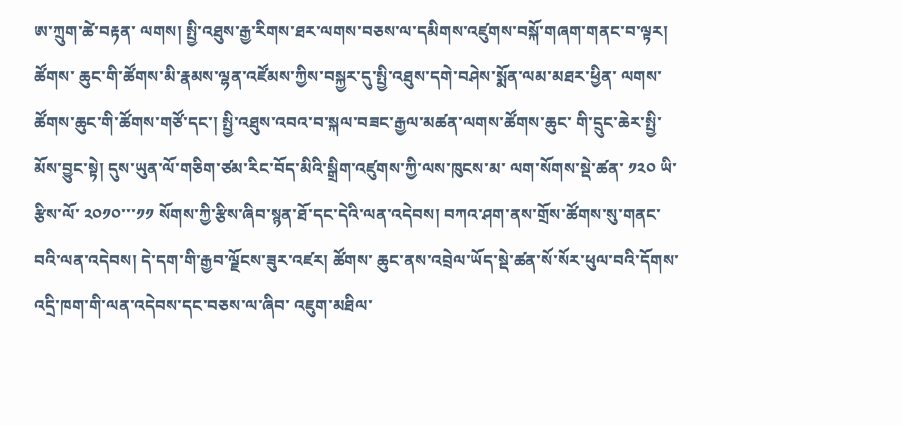ཨ་ཀྲུག་ཚེ་བརྟན་ ལགས། སྤྱི་འཐུས་རྒྱ་རིགས་ཐར་ལགས་བཅས་ལ་དམིགས་འཛུགས་བསྐོ་གཞག་གནང་བ་ལྟར། ཚོགས་ ཆུང་གི་ཚོགས་མི་རྣམས་ལྷན་འཛོམས་ཀྱིས་བསྐྱར་དུ་སྤྱི་འཐུས་དགེ་བཤེས་སྨོན་ལམ་མཐར་ཕྱིན་ ལགས་ཚོགས་ཆུང་གི་ཚོགས་གཙོ་དང་། སྤྱི་འཐུས་འབའ་བ་སྐལ་བཟང་རྒྱལ་མཚན་ལགས་ཚོགས་ཆུང་ གི་དྲུང་ཆེར་སྤྱི་མོས་བྱུང་སྟེ། དུས་ཡུན་ལོ་གཅིག་ཙམ་རིང་བོད་མིའི་སྒྲིག་འཛུགས་ཀྱི་ལས་ཁུངས་མ་ ལག་སོགས་སྡེ་ཚན་ ༡༢༠ ཡི་རྩིས་ལོ་ ༢༠༡༠་་་༡༡ སོགས་ཀྱི་རྩིས་ཞིབ་སྙན་ཐོ་དང་དེའི་ལན་འདེབས། བཀའ་ཤག་ནས་གྲོས་ཚོགས་སུ་གནང་བའི་ལན་འདེབས། དེ་དག་གི་རྒྱབ་ལྗོངས་ཟུར་འཛར། ཚོགས་ ཆུང་ནས་འབྲེལ་ཡོད་སྡེ་ཚན་སོ་སོར་ཕུལ་བའི་དོགས་འདྲི་ཁག་གི་ལན་འདེབས་དང་བཅས་ལ་ཞིབ་ འཇུག་མཐིལ་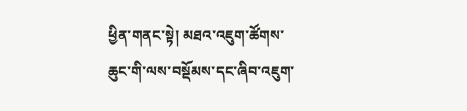ཕྱིན་གནང་སྟེ། མཐའ་འཇུག་ཚོགས་ཆུང་གི་ལས་བསྡོམས་དང་ཞིབ་འཇུག་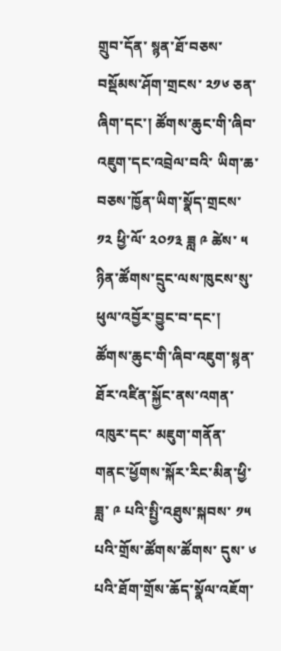གྲུབ་དོན་ སྙན་ཐོ་བཅས་བསྡོམས་ཤོག་གྲངས་ ༢༡༦ ཅན་ཞིག་དང་། ཚོགས་ཆུང་གི་ཞིབ་འཇུག་དང་འབྲེལ་བའི་ ཡིག་ཆ་བཅས་ཁྱོན་ཡིག་སྣོད་གྲངས་ ༡༢ ཕྱི་ལོ་ ༢༠༡༣ ཟླ ༩ ཚེས་ ༥ ཉིན་ཚོགས་དྲུང་ལས་ཁུངས་སུ་ ཕུལ་འབྱོར་བྱུང་བ་དང་། ཚོགས་ཆུང་གི་ཞིབ་འཇུག་སྙན་ཐོར་འཛིན་སྐྱོང་ནས་འགན་འཁུར་དང་ མཇུག་གནོན་གནང་ཕྱོགས་སྐོར་རིང་མིན་ཕྱི་ཟླ་ ༩ པའི་སྤྱི་འཐུས་སྐབས་ ༡༥ པའི་གྲོས་ཚོགས་ཚོགས་ དུས་ ༦ པའི་ཐོག་གྲོས་ཆོད་སྣོལ་འཇོག་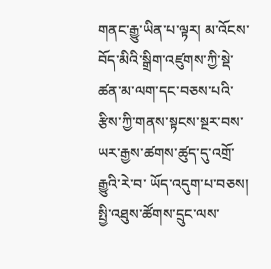གནང་རྒྱུ་ཡིན་པ་ལྟར། མ་འོངས་བོད་མིའི་སྒྲིག་འཛུགས་ཀྱི་སྡེ་ ཚན་མ་ལག་དང་བཅས་པའི་རྩིས་ཀྱི་གནས་སྟངས་སྔར་བས་ཡར་རྒྱས་ཚགས་ཚུད་དུ་འགྲོ་རྒྱུའི་རེ་བ་ ཡོད་འདུག་པ་བཅས། སྤྱི་འཐུས་ཚོགས་དྲུང་ལས་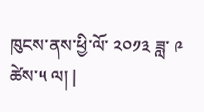ཁུངས་ནས་ཕྱི་ལོ་ ༢༠༡༣ ཟླ་ ༩ ཚེས་༥ ལ། |